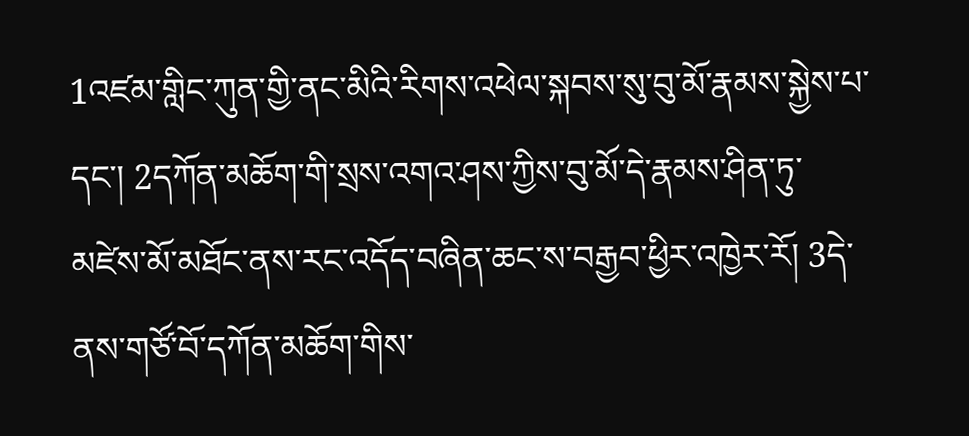1འཛམ་གླིང་ཀུན་གྱི་ནང་མིའི་རིགས་འཕེལ་སྐབས་སུ་བུ་མོ་རྣམས་སྐྱེས་པ་དང་། 2དཀོན་མཆོག་གི་སྲས་འགའ་ཤས་ཀྱིས་བུ་མོ་དེ་རྣམས་ཤིན་ཏུ་མཛེས་མོ་མཐོང་ནས་རང་འདོད་བཞིན་ཆང་ས་བརྒྱབ་ཕྱིར་འཁྱེར་རོ། 3དེ་ནས་གཙོ་བོ་དཀོན་མཆོག་གིས་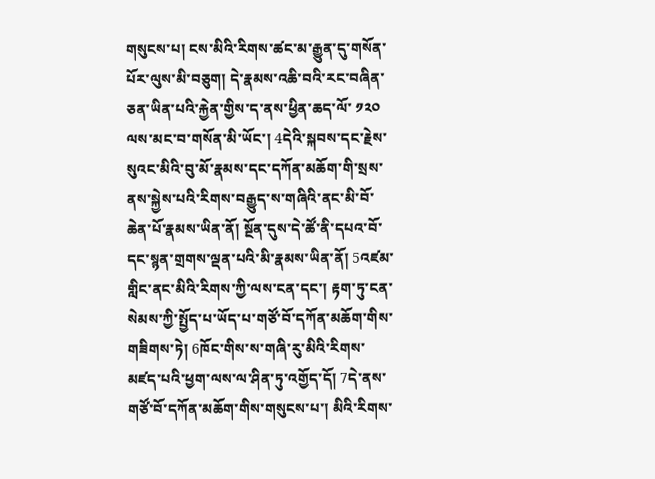གསུངས་པ། ངས་མིའི་རིགས་ཚང་མ་རྒྱུན་དུ་གསོན་པོར་ལུས་མི་བཅུག། དེ་རྣམས་འཆི་བའི་རང་བཞིན་ཅན་ཡིན་པའི་རྐྱེན་གྱིས་ད་ནས་ཕྱིན་ཆད་ལོ་ ༡༢༠ ལས་མང་བ་གསོན་མི་ཡོང་། 4དེའི་སྐབས་དང་རྗེས་སུའང་མིའི་བུ་མོ་རྣམས་དང་དཀོན་མཆོག་གི་སྲས་ནས་སྐྱེས་པའི་རིགས་བརྒྱུད་ས་གཞིའི་ནང་མི་བོ་ཆེན་པོ་རྣམས་ཡིན་ནོ། སྔོན་དུས་དེ་ཚོ་ནི་དཔའ་བོ་དང་སྙན་གྲགས་ལྡན་པའི་མི་རྣམས་ཡིན་ནོ། 5འཛམ་གླིང་ནང་མིའི་རིགས་ཀྱི་ལས་ངན་དང་། རྟག་ཏུ་ངན་སེམས་ཀྱི་སྤྱོད་པ་ཡོད་པ་གཙོ་བོ་དཀོན་མཆོག་གིས་གཟིགས་ཏེ། 6ཁོང་གིས་ས་གཞི་རུ་མིའི་རིགས་མཛད་པའི་ཕྱག་ལས་ལ་ཤིན་ཏུ་འགྱོད་དོ། 7དེ་ནས་གཙོ་བོ་དཀོན་མཆོག་གིས་གསུངས་པ་། མིའི་རིགས་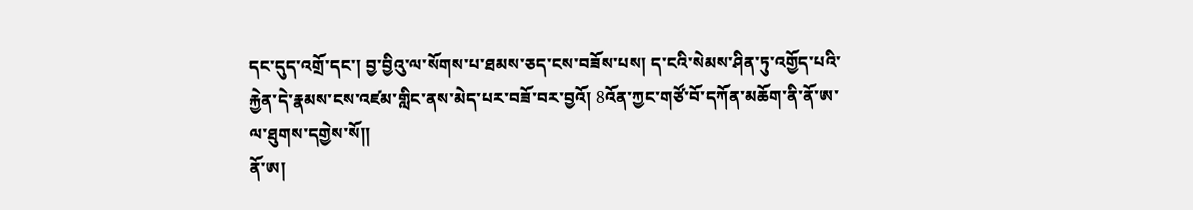དང་དུད་འགྲོ་དང་། བྱ་བྱིའུ་ལ་སོགས་པ་ཐམས་ཅད་ངས་བཟོས་པས། ད་ངའི་སེམས་ཤིན་ཏུ་འགྱོད་པའི་རྐྱེན་དེ་རྣམས་ངས་འཛམ་གླིང་ནས་མེད་པར་བཟོ་བར་བྱའོ། 8འོན་ཀྱང་གཙོ་བོ་དཀོན་མཆོག་ནི་ནོ་ཨ་ལ་ཐུགས་དགྱེས་སོ༎
ནོ་ཨ།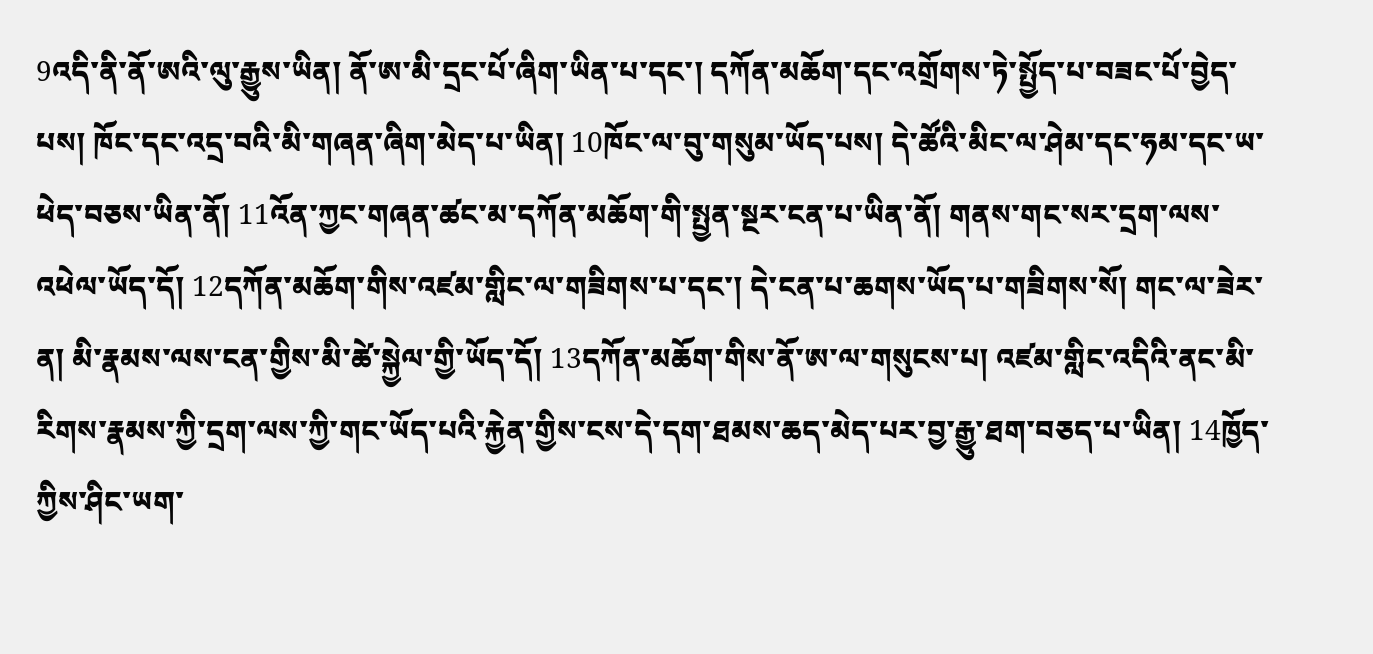9འདི་ནི་ནོ་ཨའི་ལུ་རྒྱུས་ཡིན། ནོ་ཨ་མི་དྲང་པོ་ཞིག་ཡིན་པ་དང་། དཀོན་མཆོག་དང་འགྲོགས་ཏེ་སྤྱོད་པ་བཟང་པོ་བྱེད་པས། ཁོང་དང་འདྲ་བའི་མི་གཞན་ཞིག་མེད་པ་ཡིན། 10ཁོང་ལ་བུ་གསུམ་ཡོད་པས། དེ་ཚོའི་མིང་ལ་ཤེམ་དང་ཧམ་དང་ཡ་ཕེད་བཅས་ཡིན་ནོ། 11འོན་ཀྱང་གཞན་ཚང་མ་དཀོན་མཆོག་གི་སྤྱན་སྔར་ངན་པ་ཡིན་ནོ། གནས་གང་སར་དྲག་ལས་འཕེལ་ཡོད་དོ། 12དཀོན་མཆོག་གིས་འཛམ་གླིང་ལ་གཟིགས་པ་དང་། དེ་ངན་པ་ཆགས་ཡོད་པ་གཟིགས་སོ། གང་ལ་ཟེར་ན། མི་རྣམས་ལས་ངན་གྱིས་མི་ཚེ་སྐྱེལ་གྱི་ཡོད་དོ། 13དཀོན་མཆོག་གིས་ནོ་ཨ་ལ་གསུངས་པ། འཛམ་གླིང་འདིའི་ནང་མི་རིགས་རྣམས་ཀྱི་དྲག་ལས་ཀྱི་གང་ཡོད་པའི་རྐྱེན་གྱིས་ངས་དེ་དག་ཐམས་ཆད་མེད་པར་བྱ་རྒྱུ་ཐག་བཅད་པ་ཡིན། 14ཁྱོད་ཀྱིས་ཤིང་ཡག་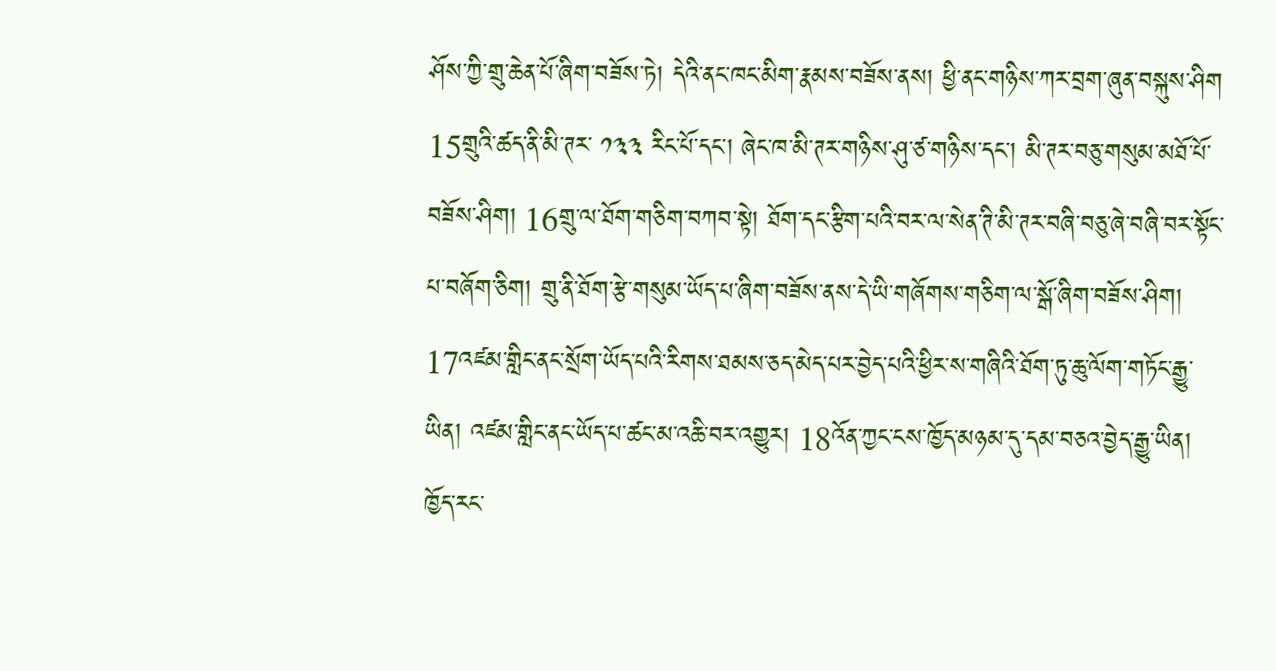ཤོས་ཀྱི་གྲུ་ཆེན་པོ་ཞིག་བཟོས་ཏེ། དེའི་ནང་ཁང་མིག་རྣམས་བཟོས་ནས། ཕྱི་ནང་གཉིས་ཀར་བྲག་ཞུན་བསྐུས་ཤིག 15གྲུའི་ཚད་ནི་མི་ཊར་ ༡༣༣ རིང་པོ་དང་། ཞེང་ཁ་མི་ཊར་གཉིས་ཤུ་ཙ་གཉིས་དང་། མི་ཊར་བཅུ་གསུམ་མཐོ་པོ་བཟོས་ཤིག། 16གྲུ་ལ་ཐོག་གཅིག་བཀབ་སྟེ། ཐོག་དང་རྩིག་པའི་བར་ལ་སེན་ཊི་མི་ཊར་བཞི་བཅུ་ཞེ་བཞི་བར་སྟོང་པ་བཞོག་ཅིག། གྲུ་ནི་ཐོག་རྩེ་གསུམ་ཡོད་པ་ཞིག་བཟོས་ནས་དེ་ཡི་གཞོགས་གཅིག་ལ་སྒོ་ཞིག་བཟོས་ཤིག། 17འཛམ་གླིང་ནང་སྲོག་ཡོད་པའི་རིགས་ཐམས་ཅད་མེད་པར་བྱེད་པའི་ཕྱིར་ས་གཞིའི་ཐོག་ཏུ་ཆུ་ལོག་གཏོང་རྒྱུ་ཡིན། འཛམ་གླིང་ནང་ཡོད་པ་ཚང་མ་འཆི་བར་འགྱུར། 18འོན་ཀྱང་ངས་ཁྱོད་མཉམ་དུ་དམ་བཅའ་བྱེད་རྒྱུ་ཡིན། ཁྱོད་རང་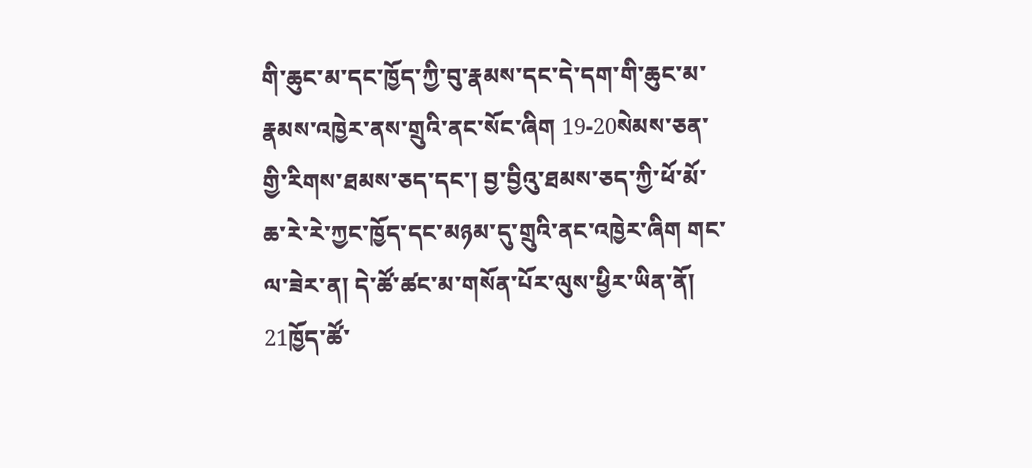གི་ཆུང་མ་དང་ཁྱོད་ཀྱི་བུ་རྣམས་དང་དེ་དག་གི་ཆུང་མ་རྣམས་འཁྱེར་ནས་གྲུའི་ནང་སོང་ཞིག 19-20སེམས་ཅན་གྱི་རིགས་ཐམས་ཅད་དང་། བྱ་བྱིའུ་ཐམས་ཅད་ཀྱི་ཕོ་མོ་ཆ་རེ་རེ་ཀྱང་ཁྱོད་དང་མཉམ་དུ་གྲུའི་ནང་འཁྱེར་ཞིག གང་ལ་ཟེར་ན། དེ་ཚོ་ཚང་མ་གསོན་པོར་ལུས་ཕྱིར་ཡིན་ནོ། 21ཁྱོད་ཚོ་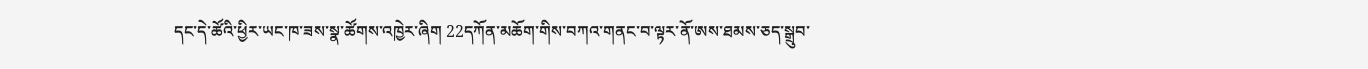དང་དེ་ཚོའི་ཕྱིར་ཡང་ཁ་ཟས་སྣ་ཚོགས་འཁྱེར་ཞིག 22དཀོན་མཆོག་གིས་བཀའ་གནང་བ་ལྟར་ནོ་ཨས་ཐམས་ཅད་སྒྲུབ་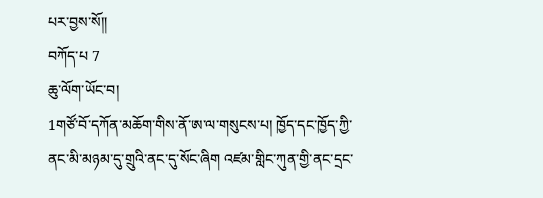པར་བྱས་སོ༎
བཀོད་པ 7
ཆུ་ལོག་ཡོང་བ།
1གཙོ་བོ་དཀོན་མཆོག་གིས་ནོ་ཨ་ལ་གསུངས་པ། ཁྱོད་དང་ཁྱོད་ཀྱི་ནང་མི་མཉམ་དུ་གྲུའི་ནང་དུ་སོང་ཞིག འཛམ་གླིང་ཀུན་གྱི་ནང་དྲང་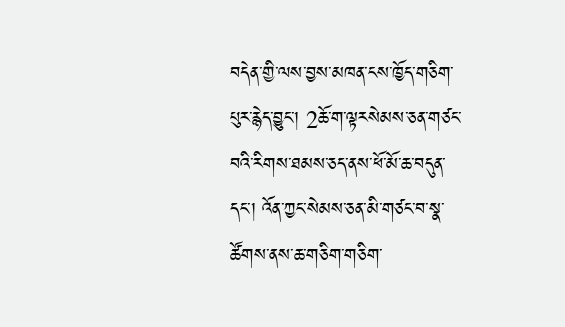བདེན་གྱི་ལས་བྱས་མཁན་ངས་ཁྱོད་གཅིག་པུར་རྙེད་བྱུང་། 2ཆོ་ག་ལྟརསེམས་ཅན་གཙང་བའི་རིགས་ཐམས་ཅད་ནས་ཕོ་མོ་ཆ་བདུན་དང་། འོན་ཀྱང་སེམས་ཅན་མི་གཙང་བ་སྣ་ཚོགས་ནས་ཆ་གཅིག་གཅིག་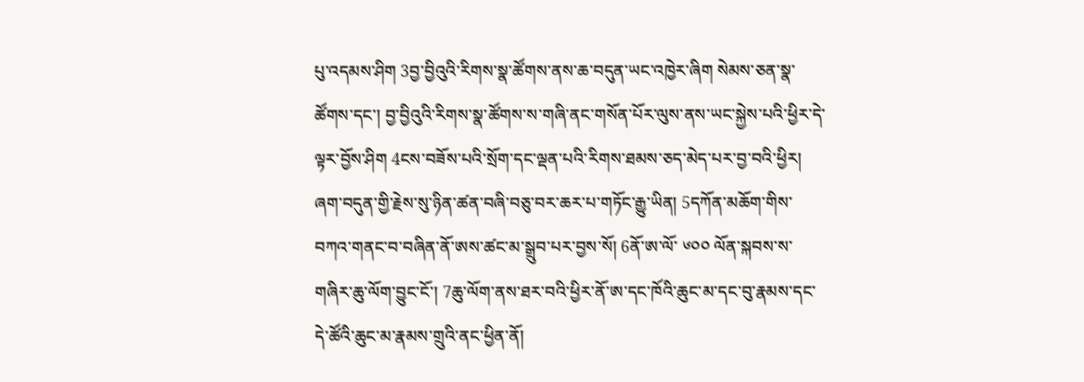པུ་འདམས་ཤིག 3བྱ་བྱིའུའི་རིགས་སྣ་ཚོགས་ནས་ཆ་བདུན་ཡང་འཁྱེར་ཞིག སེམས་ཅན་སྣ་ཚོགས་དང་། བྱ་བྱིའུའི་རིགས་སྣ་ཚོགས་ས་གཞི་ནང་གསོན་པོར་ལུས་ནས་ཡང་སྐྱེས་པའི་ཕྱིར་དེ་ལྟར་བྱོས་ཤིག 4ངས་བཟོས་པའི་སྲོག་དང་ལྡན་པའི་རིགས་ཐམས་ཅད་མེད་པར་བྱ་བའི་ཕྱིར། ཞག་བདུན་གྱི་རྗེས་སུ་ཉིན་ཚན་བཞི་བཅུ་བར་ཆར་པ་གཏོང་རྒྱུ་ཡིན། 5དཀོན་མཆོག་གིས་བཀའ་གནང་བ་བཞིན་ནོ་ཨས་ཚང་མ་སྒྲུབ་པར་བྱས་སོ། 6ནོ་ཨ་ལོ་ ༦༠༠ ལོན་སྐབས་ས་གཞིར་ཆུ་ལོག་བྱུང་ངོ་། 7ཆུ་ལོག་ནས་ཐར་བའི་ཕྱིར་ནོ་ཨ་དང་ཁོའི་ཆུང་མ་དང་བུ་རྣམས་དང་དེ་ཚོའི་ཆུང་མ་རྣམས་གྲུའི་ནང་ཕྱིན་ནོ།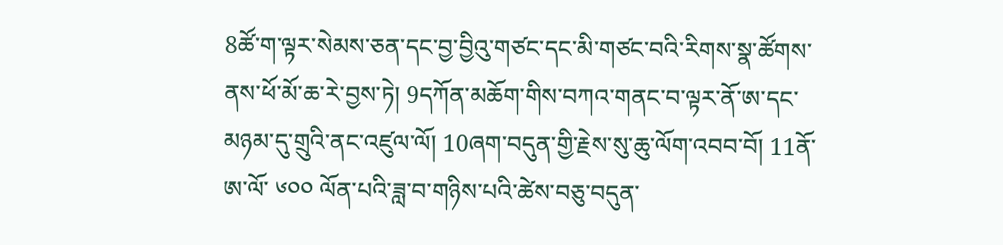8ཚོ་ག་ལྟར་སེམས་ཅན་དང་བྱ་བྱིའུ་གཙང་དང་མི་གཙང་བའི་རིགས་སྣ་ཚོགས་ནས་ཕོ་མོ་ཆ་རེ་བྱས་ཏེ། 9དཀོན་མཆོག་གིས་བཀའ་གནང་བ་ལྟར་ནོ་ཨ་དང་མཉམ་དུ་གྲུའི་ནང་འཛུལ་ལོ། 10ཞག་བདུན་གྱི་རྗེས་སུ་ཆུ་ལོག་འབབ་བོ། 11ནོ་ཨ་ལོ་ ༦༠༠ ལོན་པའི་ཟླ་བ་གཉིས་པའི་ཚེས་བཅུ་བདུན་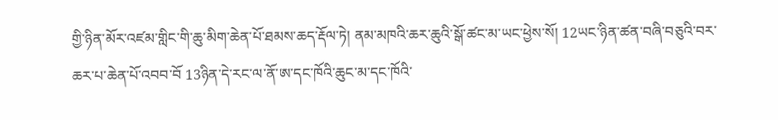གྱི་ཉིན་མོར་འཛམ་གླིང་གི་ཆུ་མིག་ཆེན་པོ་ཐམས་ཆད་རྡོལ་ཏེ། ནམ་མཁའི་ཆར་ཆུའི་སྒོ་ཚང་མ་ཡང་ཕྱེས་སོ། 12ཡང་ཉིན་ཚན་བཞི་བཅུའི་བར་ཆར་པ་ཆེན་པོ་འབབ་བོ 13ཉིན་དེ་རང་ལ་ནོ་ཨ་དང་ཁོའི་ཆུང་མ་དང་ཁོའི་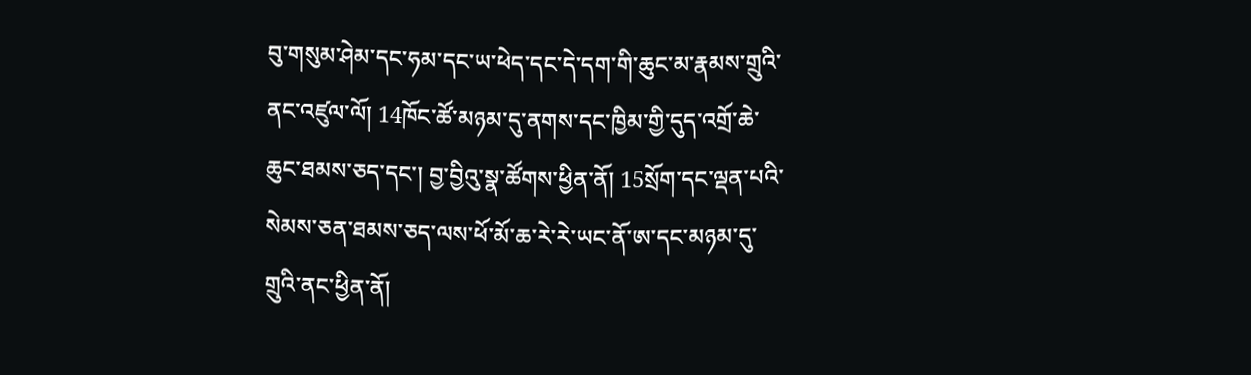བུ་གསུམ་ཤེམ་དང་ཧམ་དང་ཡ་ཕེད་དང་དེ་དག་གི་ཆུང་མ་རྣམས་གྲུའི་ནང་འཛུལ་ལོ། 14ཁོང་ཚོ་མཉམ་དུ་ནགས་དང་ཁྱིམ་གྱི་དུད་འགྲོ་ཆེ་ཆུང་ཐམས་ཅད་དང་། བྱ་བྱིའུ་སྣ་ཚོགས་ཕྱིན་ནོ། 15སྲོག་དང་ལྡན་པའི་སེམས་ཅན་ཐམས་ཅད་ལས་ཕོ་མོ་ཆ་རེ་རེ་ཡང་ནོ་ཨ་དང་མཉམ་དུ་གྲུའི་ནང་ཕྱིན་ནོ།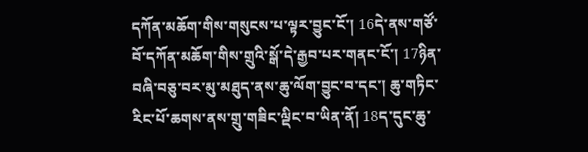དཀོན་མཆོག་གིས་གསུངས་པ་ལྟར་བྱུང་ངོ་། 16དེ་ནས་གཙོ་བོ་དཀོན་མཆོག་གིས་གྲུའི་སྒོ་དེ་རྒྱབ་པར་གནང་ངོ་། 17ཉིན་བཞི་བཅུ་བར་མུ་མཐུད་ནས་ཆུ་ལོག་བྱུང་བ་དང་། ཆུ་གཏིང་རིང་པོ་ཆགས་ནས་གྲུ་གཟིང་ལྡིང་བ་ཡིན་ནོ། 18ད་དུང་ཆུ་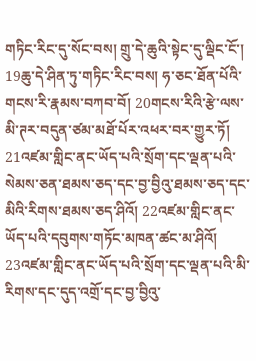གཏིང་རིང་དུ་སོང་བས། གྲུ་དེ་ཆུའི་སྟེང་དུ་ལྡིང་ངོ་། 19ཆུ་དེ་ཤིན་ཏུ་གཏིང་རིང་བས། ཧ་ཅང་ཐོན་པོའི་གངས་རི་རྣམས་བཀབ་བོ། 20གངས་རིའི་རྩེ་ལས་མི་ཊར་བདུན་ཙམ་མཐོ་པོར་འཕར་བར་གྱུར་ཏོ། 21འཛམ་གླིང་ནང་ཡོད་པའི་སྲོག་དང་ལྡན་པའི་སེམས་ཅན་ཐམས་ཅད་དང་བྱ་བྱིའུ་ཐམས་ཅད་དང་མིའི་རིགས་ཐམས་ཅད་ཤིའོ། 22འཛམ་གླིང་ནང་ཡོད་པའི་དབུགས་གཏོང་མཁན་ཚང་མ་ཤིའོ། 23འཛམ་གླིང་ནང་ཡོད་པའི་སྲོག་དང་ལྡན་པའི་མི་རིགས་དང་དུད་འགྲོ་དང་བྱ་བྱིའུ་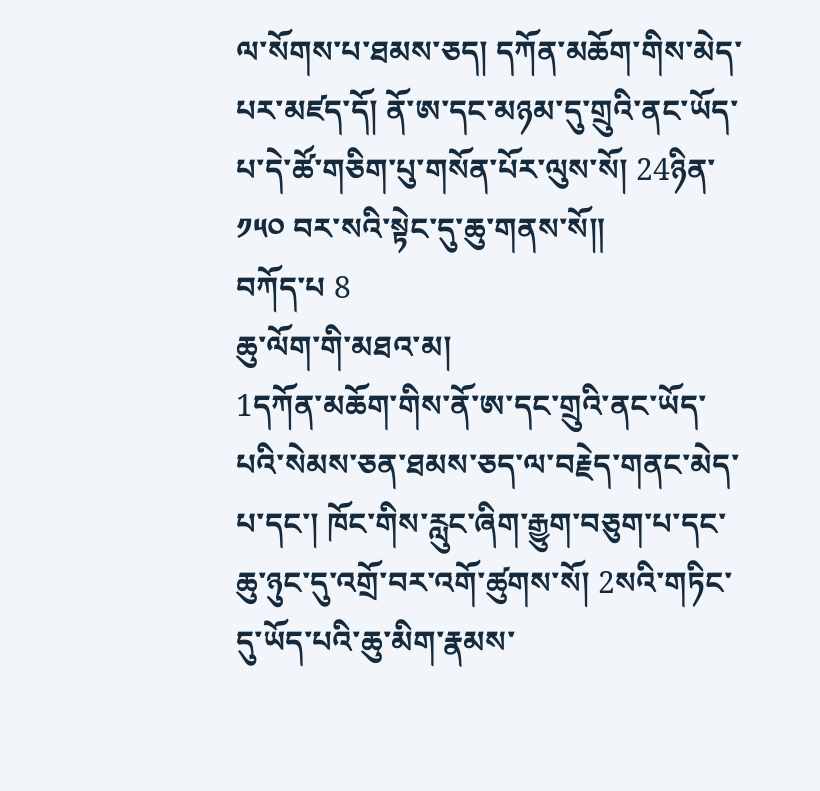ལ་སོགས་པ་ཐམས་ཅད། དཀོན་མཆོག་གིས་མེད་པར་མཛད་དོ། ནོ་ཨ་དང་མཉམ་དུ་གྲུའི་ནང་ཡོད་པ་དེ་ཚོ་གཅིག་པུ་གསོན་པོར་ལུས་སོ། 24ཉིན་ ༡༥༠ བར་སའི་སྟེང་དུ་ཆུ་གནས་སོ༎
བཀོད་པ 8
ཆུ་ལོག་གི་མཐའ་མ།
1དཀོན་མཆོག་གིས་ནོ་ཨ་དང་གྲུའི་ནང་ཡོད་པའི་སེམས་ཅན་ཐམས་ཅད་ལ་བརྗེད་གནང་མེད་པ་དང་། ཁོང་གིས་རླུང་ཞིག་རྒྱུག་བཅུག་པ་དང་ཆུ་ཉུང་དུ་འགྲོ་བར་འགོ་ཚུགས་སོ། 2སའི་གཏིང་དུ་ཡོད་པའི་ཆུ་མིག་རྣམས་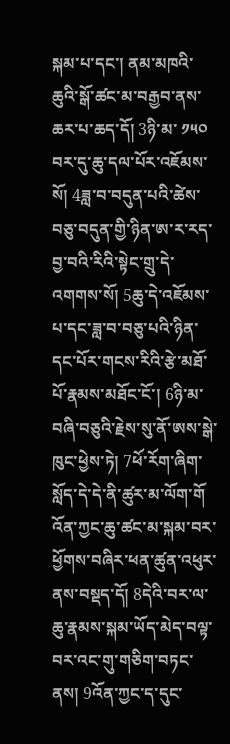སྐམ་པ་དང་། ནམ་མཁའི་ཆུའི་སྒོ་ཚང་མ་བརྒྱབ་ནས་ཆར་པ་ཆད་དོ། 3ཉི་མ་ ༡༥༠ བར་དུ་ཆུ་དལ་པོར་འཇོམས་སོ། 4ཟླ་བ་བདུན་པའི་ཚེས་བཅུ་བདུན་གྱི་ཉིན་ཨ་ར་རད་བྱ་བའི་རིའི་སྟེང་གྲུ་དེ་འགགས་སོ། 5ཆུ་དེ་འཇོམས་པ་དང་ཟླ་བ་བཅུ་པའི་ཉིན་དང་པོར་གངས་རིའི་རྩེ་མཐོ་པོ་རྣམས་མཐོང་ངོ་། 6ཉི་མ་བཞི་བཅུའི་རྗེས་སུ་ནོ་ཨས་སྒེ་ཁུང་ཕྱེས་ཏེ། 7ཕོ་རོག་ཞིག་སློད་དེ་དེ་ནི་ཚུར་མ་ལོག་གོ འོན་ཀྱང་ཆུ་ཚང་མ་སྐམ་བར་ཕྱོགས་བཞིར་ཕན་ཚུན་འཕུར་ནས་བསྡད་དོ། 8དེའི་བར་ལ་ཆུ་རྣམས་སྐམ་ཡོད་མེད་བལྟ་བར་འང་གུ་གཅིག་བཏང་ནས། 9འོན་ཀྱང་ད་དུང་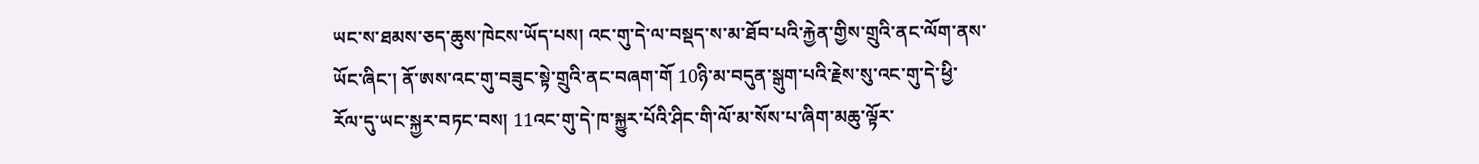ཡང་ས་ཐམས་ཅད་ཆུས་ཁེངས་ཡོད་པས། འང་གུ་དེ་ལ་བསྡད་ས་མ་ཐོབ་པའི་རྐྱེན་གྱིས་གྲུའི་ནང་ལོག་ནས་ཡོང་ཞིང་། ནོ་ཨས་འང་གུ་བཟུང་སྟེ་གྲུའི་ནང་བཞག་གོ 10ཉི་མ་བདུན་སྒུག་པའི་རྗེས་སུ་འང་གུ་དེ་ཕྱི་རོལ་དུ་ཡང་སྐྱར་བཏང་བས། 11འང་གུ་དེ་ཁ་སྐྱུར་པོའི་ཤིང་གི་ལོ་མ་སོས་པ་ཞིག་མཆུ་ལྟོར་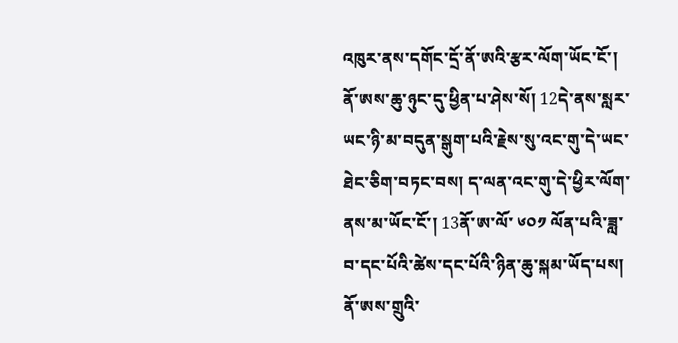འཁུར་ནས་དགོང་དྲོ་ནོ་ཨའི་རྩར་ལོག་ཡོང་ངོ་། ནོ་ཨས་ཆུ་ཉུང་དུ་ཕྱིན་པ་ཤེས་སོ། 12དེ་ནས་སླར་ཡང་ཉི་མ་བདུན་སྒུག་པའི་རྗེས་སུ་འང་གུ་དེ་ཡང་ཐེང་ཅིག་བཏང་བས། ད་ལན་འང་གུ་དེ་ཕྱིར་ལོག་ནས་མ་ཡོང་ངོ་། 13ནོ་ཨ་ལོ་ ༦༠༡ ལོན་པའི་ཟླ་བ་དང་པོའི་ཚེས་དང་པོའི་ཉིན་ཆུ་སྐམ་ཡོད་པས། ནོ་ཨས་གྲུའི་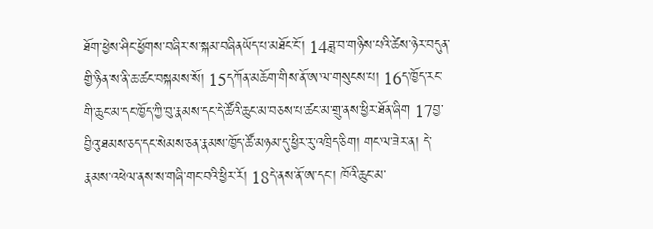ཐོག་ཕྱེས་ཤིང་ཕྱོགས་བཞིར་ས་སྐམ་བཞིནཡོད་པ་མཐོང་ངོ་། 14ཟླ་བ་གཉིས་པའི་ཚེས་ཉེར་བདུན་གྱི་ཉིན་ས་ནི་ཆ་ཚང་བསྐམས་སོ། 15དཀོན་མཆོག་གིས་ནོ་ཨ་ལ་གསུངས་པ། 16ད་ཁྱོད་རང་གི་ཆུང་མ་དང་ཁྱོད་ཀྱི་བུ་རྣམས་དང་དེ་ཚོའི་ཆུང་མ་བཅས་པ་ཚང་མ་གྲུ་ནས་ཕྱིར་ཐོན་ཞིག 17བྱ་བྱིའུ་ཐམས་ཅད་དང་སེམས་ཅན་རྣམས་ཁྱོད་ཚོ་མཉམ་དུ་ཕྱིར་རུ་འཁྲིད་ཅིག། གང་ལ་ཟེར་ན། དེ་རྣམས་འཕེལ་ནས་ས་གཞི་གང་བའི་ཕྱིར་རོ། 18དེ་ནས་ནོ་ཨ་དང་། ཁོའི་ཆུང་མ་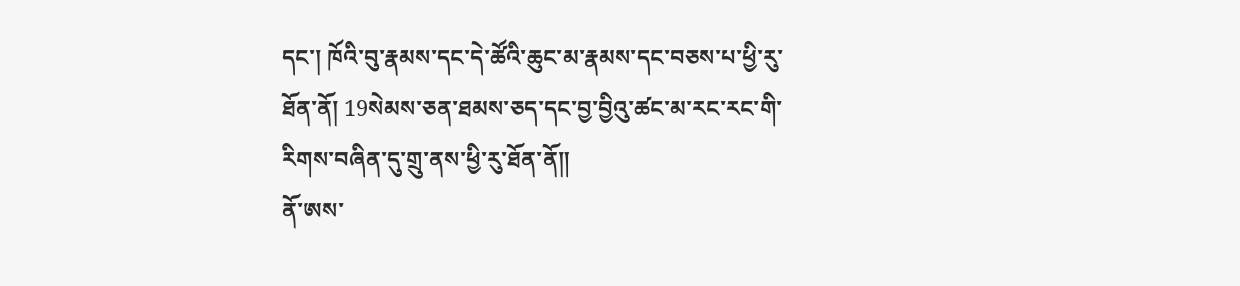དང་། ཁོའི་བུ་རྣམས་དང་དེ་ཚོའི་ཆུང་མ་རྣམས་དང་བཅས་པ་ཕྱི་རུ་ཐོན་ནོ། 19སེམས་ཅན་ཐམས་ཅད་དང་བྱ་བྱིའུ་ཚང་མ་རང་རང་གི་རིགས་བཞིན་དུ་གྲུ་ནས་ཕྱི་རུ་ཐོན་ནོ༎
ནོ་ཨས་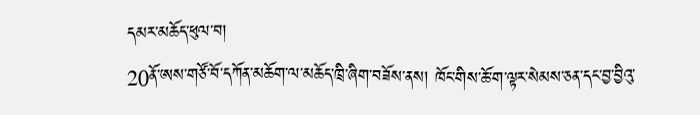དམར་མཆོད་ཕུལ་བ།
20ནོ་ཨས་གཙོ་བོ་དཀོན་མཆོག་ལ་མཆོད་ཁྲི་ཞིག་བཟོས་ནས། ཁོང་གིས་ཆོ་ག་ལྟར་སེམས་ཅན་དང་བྱ་བྱིའུ་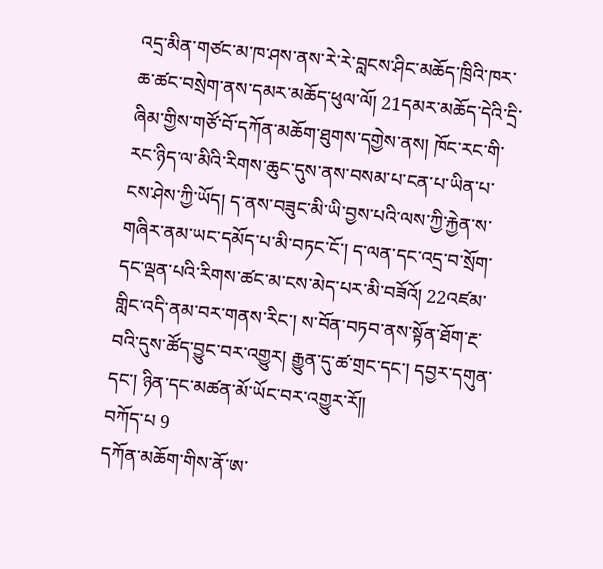འདྲ་མིན་གཙང་མ་ཁ་ཤས་ནས་རེ་རེ་བླངས་ཤིང་མཆོད་ཁྲིའི་ཁར་ཆ་ཚང་བསྲེག་ནས་དམར་མཆོད་ཕུལ་ལོ། 21དམར་མཆོད་དེའི་དྲི་ཞིམ་གྱིས་གཙོ་བོ་དཀོན་མཆོག་ཐུགས་དགྱེས་ནས། ཁོང་རང་གི་རང་ཉིད་ལ་མིའི་རིགས་ཆུང་དུས་ནས་བསམ་པ་ངན་པ་ཡིན་པ་ངས་ཤེས་ཀྱི་ཡོད། ད་ནས་བཟུང་མི་ཡི་བྱས་པའི་ལས་ཀྱི་རྐྱེན་ས་གཞིར་ནམ་ཡང་དམོད་པ་མི་བཏང་ངོ་། ད་ལན་དང་འདྲ་བ་སྲོག་དང་ལྡན་པའི་རིགས་ཚང་མ་ངས་མེད་པར་མི་བཟོའོ། 22འཛམ་གླིང་འདི་ནམ་བར་གནས་རིང་། ས་བོན་བཏབ་ནས་སྟོན་ཐོག་རྔ་བའི་དུས་ཚོད་བྱུང་བར་འགྱུར། རྒྱུན་དུ་ཚ་གྲང་དང་། དབྱར་དགུན་དང་། ཉིན་དང་མཚན་མོ་ཡོང་བར་འགྱུར་རོ༎
བཀོད་པ 9
དཀོན་མཆོག་གིས་ནོ་ཨ་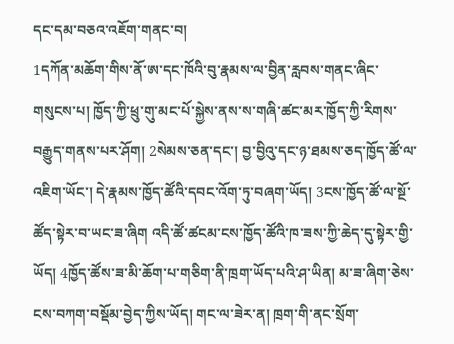དང་དམ་བཅའ་འཇོག་གནང་བ།
1དཀོན་མཆོག་གིས་ནོ་ཨ་དང་ཁོའི་བུ་རྣམས་ལ་བྱིན་རླབས་གནང་ཞིང་གསུངས་པ། ཁྱོད་ཀྱི་ཕྲུ་གུ་མང་པོ་སྐྱེས་ནས་ས་གཞི་ཚང་མར་ཁྱོད་ཀྱི་རིགས་བརྒྱུད་གནས་པར་ཤོག། 2སེམས་ཅན་དང་། བྱ་བྱིའུ་དང་ཉ་ཐམས་ཅད་ཁྱོད་ཚོ་ལ་འཇིག་ཡོང་། དེ་རྣམས་ཁྱོད་ཚོའི་དབང་འོག་ཏུ་བཞག་ཡོད། 3ངས་ཁྱོད་ཚོ་ལ་སྔོ་ཚོད་སྟེར་བ་ཡང་ཟ་ཞིག འདི་ཚོ་ཚངམ་ངས་ཁྱོད་ཚོའི་ཁ་ཟས་ཀྱི་ཆེད་དུ་སྟེར་གྱི་ཡོད། 4ཁྱོད་ཚོས་ཟ་མི་ཆོག་པ་གཅིག་ནི་ཁྲག་ཡོད་པའི་ཤ་ཡིན། མ་ཟ་ཞིག་ཅེས་ངས་བཀག་བསྡོམ་བྱེད་ཀྱིས་ཡོད། གང་ལ་ཟེར་ན། ཁྲག་གི་ནང་སྲོག་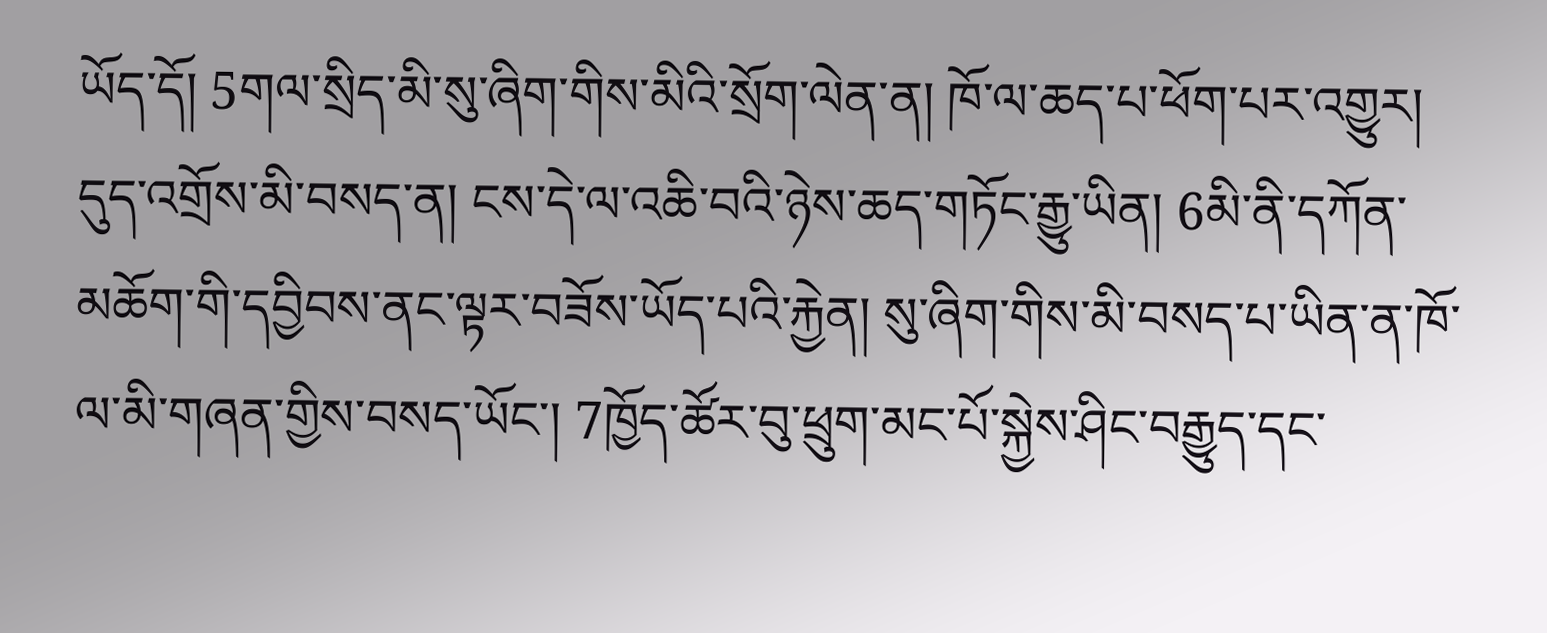ཡོད་དོ། 5གལ་སྲིད་མི་སུ་ཞིག་གིས་མིའི་སྲོག་ལེན་ན། ཁོ་ལ་ཆད་པ་ཕོག་པར་འགྱུར། དུད་འགྲོས་མི་བསད་ན། ངས་དེ་ལ་འཆི་བའི་ཉེས་ཆད་གཏོང་རྒྱུ་ཡིན། 6མི་ནི་དཀོན་མཆོག་གི་དབྱིབས་ནང་ལྟར་བཟོས་ཡོད་པའི་རྐྱེན། སུ་ཞིག་གིས་མི་བསད་པ་ཡིན་ན་ཁོ་ལ་མི་གཞན་གྱིས་བསད་ཡོང་། 7ཁྱོད་ཚོར་བུ་ཕྲུག་མང་པོ་སྐྱེས་ཤིང་བརྒྱུད་དང་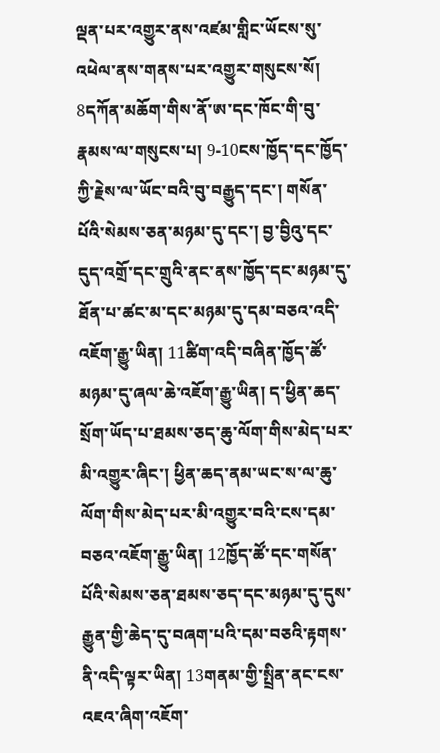ལྡན་པར་འགྱུར་ནས་འཛམ་གླིང་ཡོངས་སུ་འཕེལ་ནས་གནས་པར་འགྱུར་གསུངས་སོ། 8དཀོན་མཆོག་གིས་ནོ་ཨ་དང་ཁོང་གི་བུ་རྣམས་ལ་གསུངས་པ། 9-10ངས་ཁྱོད་དང་ཁྱོད་ཀྱི་རྗེས་ལ་ཡོང་བའི་བུ་བརྒྱུད་དང་། གསོན་པོའི་སེམས་ཅན་མཉམ་དུ་དང་། བྱ་བྱིའུ་དང་དུད་འགྲོ་དང་གྲུའི་ནང་ནས་ཁྱོད་དང་མཉམ་དུ་ཐོན་པ་ཚང་མ་དང་མཉམ་དུ་དམ་བཅའ་འདི་འཇོག་རྒྱུ་ཡིན། 11ཚིག་འདི་བཞིན་ཁྱོད་ཚོ་མཉམ་དུ་ཞལ་ཆེ་འཇོག་རྒྱུ་ཡིན། ད་ཕྱིན་ཆད་སྲོག་ཡོད་པ་ཐམས་ཅད་ཆུ་ལོག་གིས་མེད་པར་མི་འགྱུར་ཞིང་། ཕྱིན་ཆད་ནམ་ཡང་ས་ལ་ཆུ་ལོག་གིས་མེད་པར་མི་འགྱུར་བའི་ངས་དམ་བཅའ་འཇོག་རྒྱུ་ཡིན། 12ཁྱོད་ཚོ་དང་གསོན་པོའི་སེམས་ཅན་ཐམས་ཅད་དང་མཉམ་དུ་དུས་རྒྱུན་གྱི་ཆེད་དུ་བཞག་པའི་དམ་བཅའི་རྟགས་ནི་འདི་ལྟར་ཡིན། 13གནམ་གྱི་སྤྲིན་ནང་ངས་འཇའ་ཞིག་འཇོག་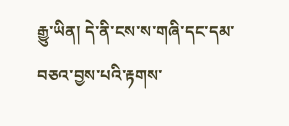རྒྱུ་ཡིན། དེ་ནི་ངས་ས་གཞི་དང་དམ་བཅའ་བྱས་པའི་རྟགས་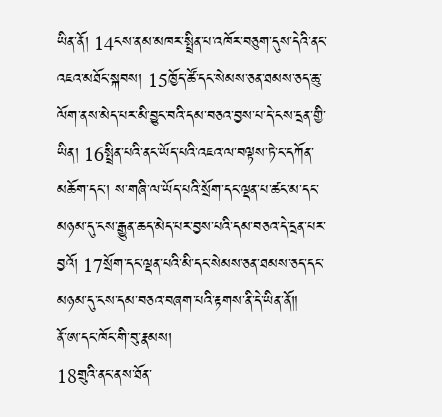ཡིན་ནོ། 14ངས་ནམ་མཁར་སྤྲིན་པ་འཁོར་བཅུག་དུས་དེའི་ནང་འཇའ་མཐོང་སྐབས། 15ཁྱོད་ཚོ་དང་སེམས་ཅན་ཐམས་ཅད་ཆུ་ལོག་ནས་མེད་པར་མི་བྱུང་བའི་དམ་བཅའ་བྱས་པ་དེ་ངས་དྲན་གྱི་ཡིན། 16སྤྲིན་པའི་ནང་ཡོད་པའི་འཇའ་ལ་བལྟས་ཏེ་ང་དཀོན་མཆོག་དང་། ས་གཞི་ལ་ཡོད་པའི་སྲོག་དང་ལྡན་པ་ཚང་མ་དང་མཉམ་དུ་ངས་རྒྱུན་ཆད་མེད་པར་བྱས་པའི་དམ་བཅའ་དེ་དྲན་པར་བྱའོ། 17སྲོག་དང་ལྡན་པའི་མི་དང་སེམས་ཅན་ཐམས་ཅད་དང་མཉམ་དུ་ངས་དམ་བཅའ་བཞག་པའི་རྟགས་ནི་དེ་ཡིན་ནོ༎
ནོ་ཨ་དང་ཁོང་གི་བུ་རྣམས།
18གྲུའི་ནང་ནས་ཐོན་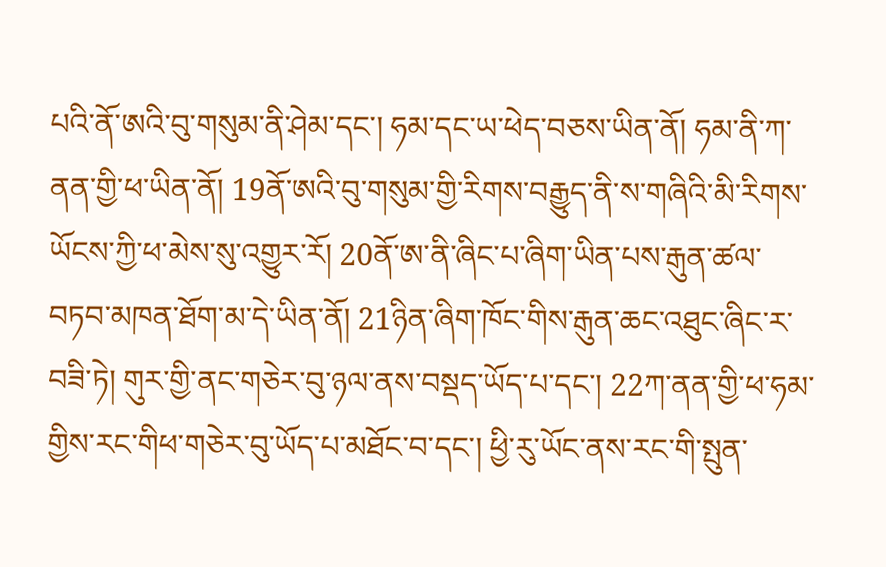པའི་ནོ་ཨའི་བུ་གསུམ་ནི་ཤེམ་དང་། ཧམ་དང་ཡ་ཕེད་བཅས་ཡིན་ནོ། ཧམ་ནི་ཀ་ནན་གྱི་ཕ་ཡིན་ནོ། 19ནོ་ཨའི་བུ་གསུམ་གྱི་རིགས་བརྒྱུད་ནི་ས་གཞིའི་མི་རིགས་ཡོངས་ཀྱི་ཕ་མེས་སུ་འགྱུར་རོ། 20ནོ་ཨ་ནི་ཞིང་པ་ཞིག་ཡིན་པས་རྒུན་ཚལ་བཏབ་མཁན་ཐོག་མ་དེ་ཡིན་ནོ། 21ཉིན་ཞིག་ཁོང་གིས་རྒུན་ཆང་འཐུང་ཞིང་ར་བཟི་ཏེ། གུར་གྱི་ནང་གཅེར་བུ་ཉལ་ནས་བསྡད་ཡོད་པ་དང་། 22ཀ་ནན་གྱི་ཕ་ཧམ་གྱིས་རང་གིཕ་གཅེར་བུ་ཡོད་པ་མཐོང་བ་དང་། ཕྱི་རུ་ཡོང་ནས་རང་གི་སྤུན་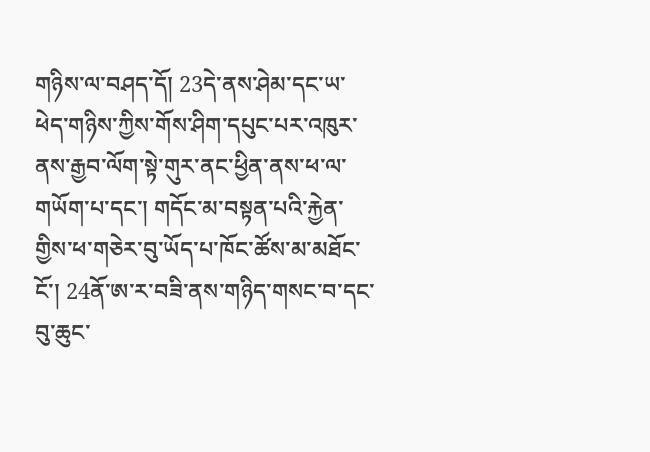གཉིས་ལ་བཤད་དོ། 23དེ་ནས་ཤེམ་དང་ཡ་ཕེད་གཉིས་ཀྱིས་གོས་ཤིག་དཔུང་པར་འཁུར་ནས་རྒྱབ་ལོག་སྟེ་གུར་ནང་ཕྱིན་ནས་ཕ་ལ་གཡོག་པ་དང་། གདོང་མ་བསྟན་པའི་རྐྱེན་གྱིས་ཕ་གཅེར་བུ་ཡོད་པ་ཁོང་ཚོས་མ་མཐོང་ངོ་། 24ནོ་ཨ་ར་བཟི་ནས་གཉིད་གསང་བ་དང་བུ་ཆུང་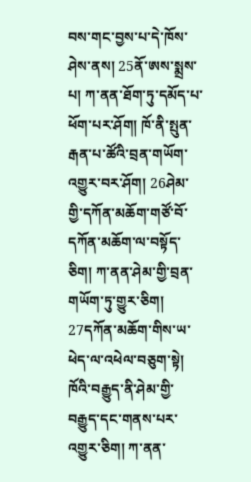བས་གང་བྱས་པ་དེ་ཁོས་ཤེས་ནས། 25ནོ་ཨས་སྨྲས་པ། ཀ་ནན་ཐོག་ཏུ་དམོད་པ་ཕོག་པར་ཤོག། ཁོ་ནི་སྤུན་རྒན་པ་ཚོའི་བྲན་གཡོག་འགྱུར་བར་ཤོག། 26ཤེམ་གྱི་དཀོན་མཆོག་གཙོ་བོ་དཀོན་མཆོག་ལ་བསྟོད་ཅིག། ཀ་ནན་ཤེམ་གྱི་བྲན་གཡོག་ཏུ་གྱུར་ཅིག། 27དཀོན་མཆོག་གིས་ཡ་ཕེད་ལ་འཕེལ་བཅུག་སྟེ། ཁོའི་བརྒྱུད་ནི་ཤེམ་གྱི་བརྒྱུད་དང་གནས་པར་འགྱུར་ཅིག། ཀ་ནན་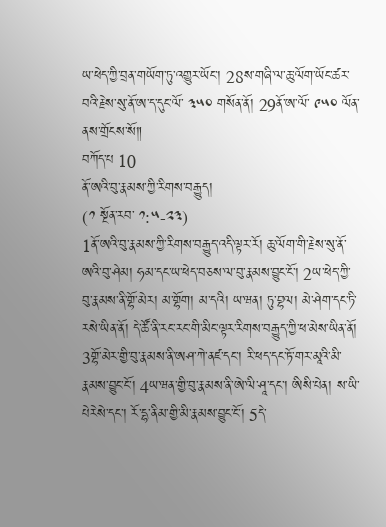ཡ་ཕེད་ཀྱི་བྲན་གཡོག་ཏུ་འགྱུར་ཡོང་། 28ས་གཞི་ལ་ཆུ་ལོག་ཡོང་ཚར་བའི་རྗེས་སུ་ནོ་ཨ་ད་དུང་ལོ་ ༣༥༠ གསོན་ནོ། 29ནོ་ཨ་ལོ་ ༩༥༠ ལོན་ནས་གྲོངས་སོ༎
བཀོད་པ 10
ནོ་ཨའི་བུ་རྣམས་ཀྱི་རིགས་བརྒྱུད།
(༡ སྔོན་རབ་ ༡:༥-༢༣)
1ནོ་ཨའི་བུ་རྣམས་ཀྱི་རིགས་བརྒྱུད་འདི་ལྟར་རོ། ཆུ་ལོག་གི་རྗེས་སུ་ནོ་ཨའི་བུ་ཤེམ། ཧམ་དང་ཡ་ཕེད་བཅས་ལ་བུ་རྣམས་བྱུང་ངོ་། 2ཡ་ཕེད་ཀྱི་བུ་རྣམས་ནི་གྷོ་མེར། མ་གྷོག། མ་དའི། ཡ་ཝན། ཏུ་བྷལ། མེ་ཤེག་དང་ཏི་རསེ་ཡིན་ནོ། དེ་ཚོ་ནི་རང་རང་གི་མིང་ལྟར་རིགས་བརྒྱུད་ཀྱི་ཕ་མེས་ཡིན་ནོ། 3གྷོ་མེར་གྱི་བུ་རྣམས་ནི་ཨཤ་ཀེ་ནཛ་དང་། རི་ཕད་དང་ཏོ་གར་མཱའི་མི་རྣམས་བྱུང་ངོ་། 4ཡ་ཝན་གྱི་བུ་རྣམས་ནི་ཨེ་ལི་ཤཱ་དང་། ཨིསི་པེན། ས་ཡི་པེརེསེ་དང་། རོ་དྷ་ནིམ་གྱི་མི་རྣམས་བྱུང་ངོ་། 5དེ་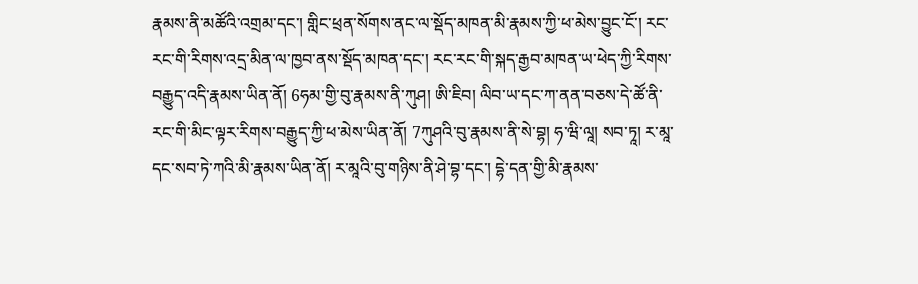རྣམས་ནི་མཚོའི་འགྲམ་དང་། གླིང་ཕྲན་སོགས་ནང་ལ་སྡོད་མཁན་མི་རྣམས་ཀྱི་ཕ་མེས་བྱུང་ངོ་། རང་རང་གི་རིགས་འདྲ་མིན་ལ་ཁྱབ་ནས་སྡོད་མཁན་དང་། རང་རང་གི་སྐད་རྒྱབ་མཁན་ཡ་ཕེད་ཀྱི་རིགས་བརྒྱུད་འདི་རྣམས་ཡིན་ནོ། 6ཧམ་གྱི་བུ་རྣམས་ནི་ཀུཤ། ཨི་ཇིབ། ལིབ་ཡ་དང་ཀ་ནན་བཅས་དེ་ཚོ་ནི་རང་གི་མིང་ལྟར་རིགས་བརྒྱུད་ཀྱི་ཕ་མེས་ཡིན་ནོ། 7ཀུཤའི་བུ་རྣམས་ནི་སེ་བྷ། ཧ་ཝི་ལཱ། སབ་ཏཱ། ར་མཱ་དང་སབ་ཏེ་ཀའི་མི་རྣམས་ཡིན་ནོ། ར་མཱའི་བུ་གཉིས་ནི་ཤེ་བྷ་དང་། དྷེ་དན་གྱི་མི་རྣམས་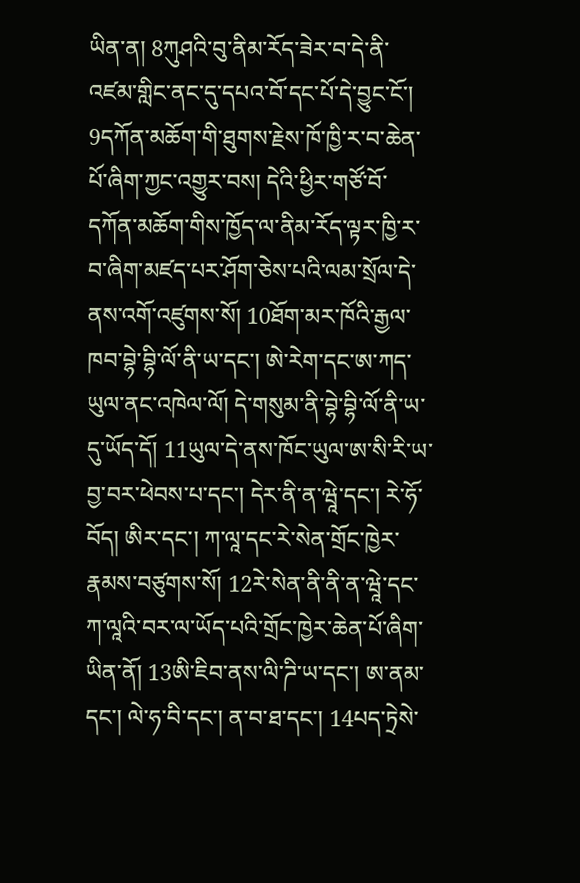ཡིན་ན། 8ཀུཤའི་བུ་ནིམ་རོད་ཟེར་བ་དེ་ནི་འཛམ་གླིང་ནང་དུ་དཔའ་བོ་དང་པོ་དེ་བྱུང་ངོ་། 9དཀོན་མཆོག་གི་ཐུགས་རྗེས་ཁོ་ཁྱི་ར་བ་ཆེན་པོ་ཞིག་ཀྱང་འགྱུར་བས། དེའི་ཕྱིར་གཙོ་བོ་དཀོན་མཆོག་གིས་ཁྱོད་ལ་ནིམ་རོད་ལྟར་ཁྱི་ར་བ་ཞིག་མཛད་པར་ཤོག་ཅེས་པའི་ལམ་སྲོལ་དེ་ནས་འགོ་འཛུགས་སོ། 10ཐོག་མར་ཁོའི་རྒྱལ་ཁབ་བྷེ་བྷི་ལོ་ནི་ཡ་དང་། ཨེ་རེག་དང་ཨ་ཀད་ཡུལ་ནང་འཁེལ་ལོ། དེ་གསུམ་ནི་བྷེ་བྷི་ལོ་ནི་ཡ་དུ་ཡོད་དོ། 11ཡུལ་དེ་ནས་ཁོང་ཡུལ་ཨ་སི་རི་ཡ་བྱ་བར་ཕེབས་པ་དང་། དེར་ནི་ན་ཝཱེ་དང་། རེ་ཧོ་བོད། ཨིར་དང་། ཀ་ལཱ་དང་རེ་སེན་གྲོང་ཁྱེར་རྣམས་བཙུགས་སོ། 12རེ་སེན་ནི་ནི་ན་ཝཱེ་དང་ཀ་ལཱའི་བར་ལ་ཡོད་པའི་གྲོང་ཁྱེར་ཆེན་པོ་ཞིག་ཡིན་ནོ། 13ཨི་ཇིབ་ནས་ལི་ཌི་ཡ་དང་། ཨ་ནམ་དང་། ལེ་ཧ་བི་དང་། ན་བ་ཐ་དང་། 14པད་ཏྲེསེ་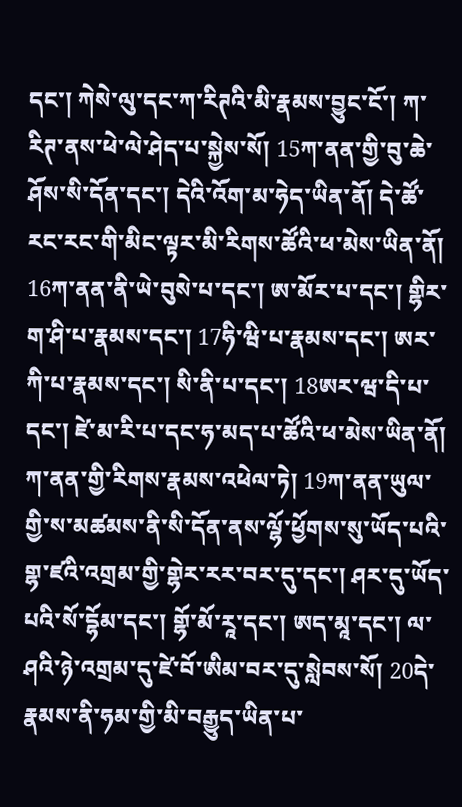དང་། ཀེསེ་ལུ་དང་ཀ་རིཊའི་མི་རྣམས་བྱུང་ངོ་། ཀ་རིཊ་ནས་ཕེ་ལེ་ཤེད་པ་སྐྱེས་སོ། 15ཀ་ནན་གྱི་བུ་ཆེ་ཤོས་སི་དོན་དང་། དེའི་འོག་མ་ཧེད་ཡིན་ནོ། དེ་ཚོ་རང་རང་གི་མིང་ལྟར་མི་རིགས་ཚོའི་ཕ་མེས་ཡིན་ནོ། 16ཀ་ནན་ནི་ཡེ་བུསེ་པ་དང་། ཨ་མོར་པ་དང་། གྷིར་ག་ཤི་པ་རྣམས་དང་། 17ཧི་ཝི་པ་རྣམས་དང་། ཨར་ཀི་པ་རྣམས་དང་། སི་ནི་པ་དང་། 18ཨར་ཝ་དི་པ་དང་། ཛེ་མ་རི་པ་དང་ཧ་མད་པ་ཚོའི་ཕ་མེས་ཡིན་ནོ། ཀ་ནན་གྱི་རིགས་རྣམས་འཕེལ་ཏེ། 19ཀ་ནན་ཡུལ་གྱི་ས་མཚམས་ནི་སི་དོན་ནས་ལྷོ་ཕྱོགས་སུ་ཡོད་པའི་གྷ་ཛའི་འགྲམ་གྱི་གྷེར་རར་བར་དུ་དང་། ཤར་དུ་ཡོད་པའི་སོ་དྷོམ་དང་། གྷོ་མོ་རཱ་དང་། ཨད་མཱ་དང་། ལ་ཤའི་ཉེ་འགྲམ་དུ་ཛེ་བོ་ཨིམ་བར་དུ་སླེབས་སོ། 20དེ་རྣམས་ནི་ཧམ་གྱི་མི་བརྒྱུད་ཡིན་པ་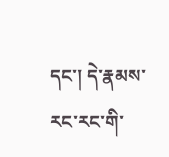དང་། དེ་རྣམས་རང་རང་གི་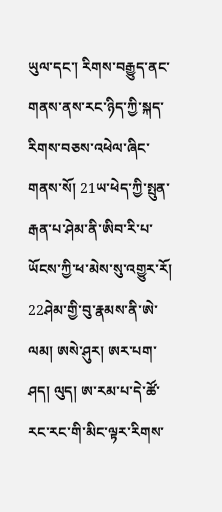ཡུལ་དང་། རིགས་བརྒྱུད་ནང་གནས་ནས་རང་ཉིད་ཀྱི་སྐད་རིགས་བཅས་འཕེལ་ཞིང་གནས་སོ། 21ཡ་ཕེད་ཀྱི་སྤུན་རྒན་པ་ཤེམ་ནི་ཨིབ་རི་པ་ཡོངས་ཀྱི་ཕ་མེས་སུ་འགྱུར་རོ། 22ཤེམ་གྱི་བུ་རྣམས་ནི་ཨེ་ལམ། ཨསེ་ཤུར། ཨར་པག་ཤད། ལུད། ཨ་རམ་པ་དེ་ཚོ་རང་རང་གི་མིང་ལྟར་རིགས་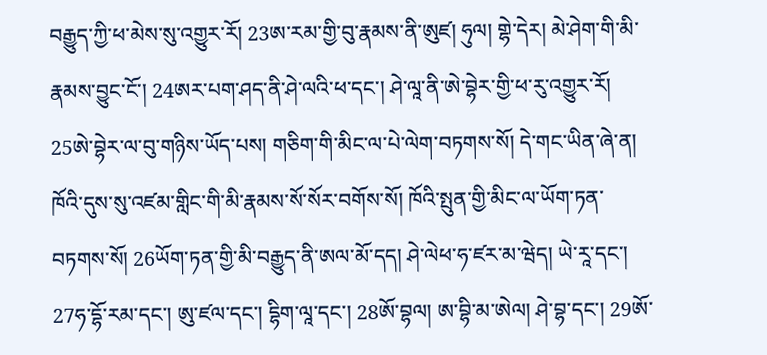བརྒྱུད་ཀྱི་ཕ་མེས་སུ་འགྱུར་རོ། 23ཨ་རམ་གྱི་བུ་རྣམས་ནི་ཨུཛ། ཧུལ། གྷེ་དེར། མེ་ཤེག་གི་མི་རྣམས་བྱུང་ངོ་། 24ཨར་པག་ཤད་ནི་ཤེ་ལའི་ཕ་དང་། ཤེ་ལཱ་ནི་ཨེ་བྷེར་གྱི་ཕ་རུ་འགྱུར་རོ། 25ཨེ་བྷེར་ལ་བུ་གཉིས་ཡོད་པས། གཅིག་གི་མིང་ལ་པེ་ལེག་བཏགས་སོ། དེ་གང་ཡིན་ཞེ་ན། ཁོའི་དུས་སུ་འཛམ་གླིང་གི་མི་རྣམས་སོ་སོར་བགོས་སོ། ཁོའི་སྤུན་གྱི་མིང་ལ་ཡོག་ཏན་བཏགས་སོ། 26ཡོག་ཏན་གྱི་མི་བརྒྱུད་ནི་ཨལ་མོ་དད། ཤེ་ལེཕ་ཧ་ཛར་མ་ཝེད། ཡེ་རཱ་དང་། 27ཧ་དྷོ་རམ་དང་། ཨུ་ཛལ་དང་། དྷིག་ལཱ་དང་། 28ཨོ་བྷལ། ཨ་བྷི་མ་ཨེལ། ཤེ་བྷ་དང་། 29ཨོ་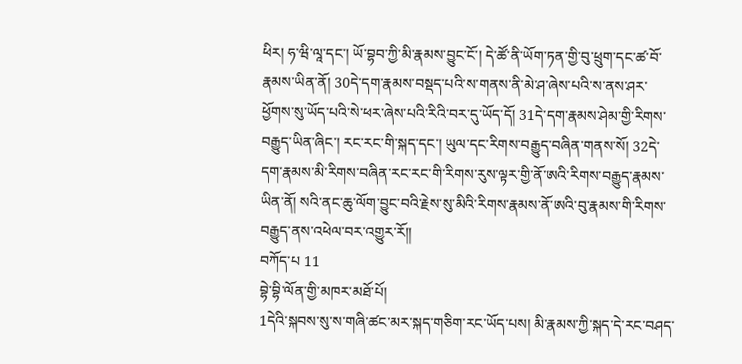ཕིར། ཧ་ཝི་ལཱ་དང་། ཡོ་བྷབ་ཀྱི་མི་རྣམས་བྱུང་ངོ་། དེ་ཚོ་ནི་ཡོག་ཏན་གྱི་བུ་ཕྲུག་དང་ཚ་བོ་རྣམས་ཡིན་ནོ། 30དེ་དག་རྣམས་བསྡད་པའི་ས་གནས་ནི་མེ་ཤ་ཞེས་པའི་ས་ནས་ཤར་ཕྱོགས་སུ་ཡོད་པའི་སེ་ཕར་ཞེས་པའི་རིའི་བར་དུ་ཡོད་དོ། 31དེ་དག་རྣམས་ཤེམ་གྱི་རིགས་བརྒྱུད་ཡིན་ཞིང་། རང་རང་གི་སྐད་དང་། ཡུལ་དང་རིགས་བརྒྱུད་བཞིན་གནས་སོ། 32དེ་དག་རྣམས་མི་རིགས་བཞིན་རང་རང་གི་རིགས་རུས་ལྟར་གྱི་ནོ་ཨའི་རིགས་བརྒྱུད་རྣམས་ཡིན་ནོ། སའི་ནང་ཆུ་ལོག་བྱུང་བའི་རྗེས་སུ་མིའི་རིགས་རྣམས་ནོ་ཨའི་བུ་རྣམས་གི་རིགས་བརྒྱུད་ནས་འཕེལ་བར་འགྱུར་རོ༎
བཀོད་པ 11
བྷེ་བྷི་ལོན་གྱི་མཁར་མཐོ་པོ།
1དེའི་སྐབས་སུ་ས་གཞི་ཚང་མར་སྐད་གཅིག་རང་ཡོད་པས། མི་རྣམས་ཀྱི་སྐད་དེ་རང་བཤད་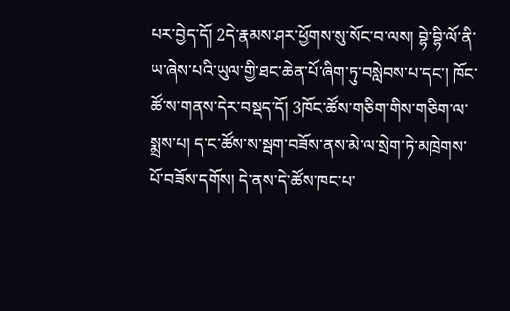པར་བྱེད་དོ། 2དེ་རྣམས་ཤར་ཕྱོགས་སུ་སོང་བ་ལས། བྷེ་བྷི་ལོ་ནི་ཡ་ཞེས་པའི་ཡུལ་གྱི་ཐང་ཆེན་པོ་ཞིག་ཏུ་བསླེབས་པ་དང་། ཁོང་ཚོ་ས་གནས་དེར་བསྡད་དོ། 3ཁོང་ཚོས་གཅིག་གིས་གཅིག་ལ་སྨྲས་པ། ད་ང་ཚོས་ས་སྦག་བཟོས་ནས་མེ་ལ་སྲེག་ཏེ་མཁྲེགས་པོ་བཟོས་དགོས། དེ་ནས་དེ་ཚོས་ཁང་པ་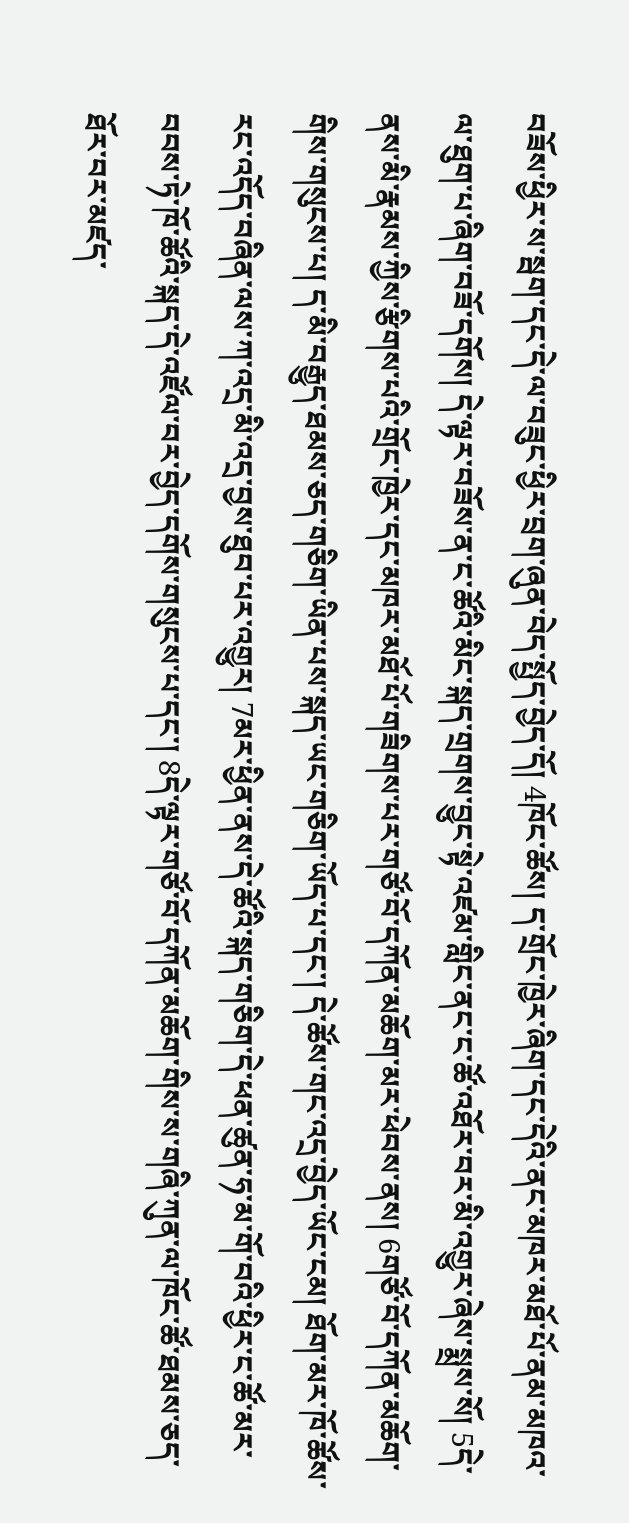བཟོས་ཕྱིར་ས་སྦག་དང་དེ་ལ་བཟུང་ཕྱིར་བྲག་ཞུན་བེད་སྤྱོད་བྱེད་དོ། 4ཁོང་ཚོས། ད་གྲོང་ཁྱེར་ཞིག་དང་དེའི་ནང་མཁར་མཐོ་པོ་ནམ་མཁའ་ལ་ཐུག་པ་ཞིག་བཟོ་དགོས། དེ་ལྟར་བཟོས་ན་ང་ཚོའི་མིང་སྐད་གྲགས་བྱུང་སྟེ་འཛམ་གླིང་ནང་ང་ཚོ་འཐོར་བར་མི་འགྱུར་ཞེས་སྨྲས་སོ། 5དེ་ནས་མི་རྣམས་ཀྱིས་རྩིགས་པའི་གྲོང་ཁྱེར་དང་མཁར་མཐོ་པོ་གཟིགས་པར་གཙོ་བོ་དཀོན་མཆོག་མར་ཕེབས་ནས། 6གཙོ་བོ་དཀོན་མཆོག་གིས་གསུངས་པ། ད་མི་བརྒྱུད་ཐམས་ཅད་གཅིག་ཡིན་པས་སྐད་ཡང་གཅིག་ཡོད་པ་དང་། དེ་ཚོས་གང་འདྲ་བྱེད་ཡོང་ངམ། ཐོག་མར་ཁོ་ཚོས་རང་འདོད་བཞིན་ལས་ཀ་འདྲ་མི་འདྲ་བྱས་ཐུབ་པར་འགྱུར། 7མར་ཕྱིན་ནས་དེ་ཚོའི་སྐད་གཅིག་དེ་ཕན་ཚུན་ཧ་མ་གོ་བའི་ཕྱིར་ང་ཚོ་མར་བབས་ཏེ་ཁོ་ཚོའི་སྐད་དེ་འཛོལ་བར་བྱེད་དགོས་གསུངས་པ་དང་། 8དེ་ལྟར་གཙོ་བོ་དཀོན་མཆོག་གིས་ས་གཞི་ཀུན་ལ་ཁོང་ཚོ་ཐམས་ཅད་ཐོར་བར་མཛད་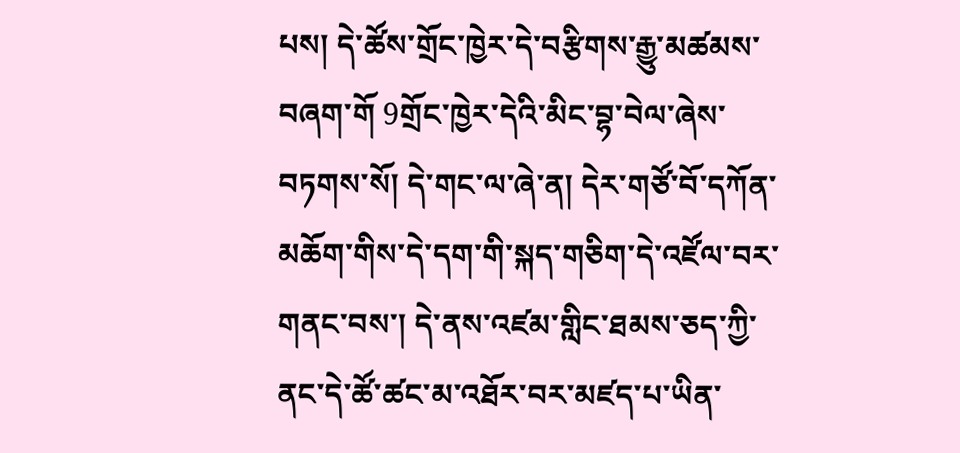པས། དེ་ཚོས་གྲོང་ཁྱེར་དེ་བརྩིགས་རྒྱུ་མཚམས་བཞག་གོ 9གྲོང་ཁྱེར་དེའི་མིང་བྷ་བེལ་ཞེས་བཏགས་སོ། དེ་གང་ལ་ཞེ་ན། དེར་གཙོ་བོ་དཀོན་མཆོག་གིས་དེ་དག་གི་སྐད་གཅིག་དེ་འཛོལ་བར་གནང་བས་། དེ་ནས་འཛམ་གླིང་ཐམས་ཅད་ཀྱི་ནང་དེ་ཚོ་ཚང་མ་འཐོར་བར་མཛད་པ་ཡིན་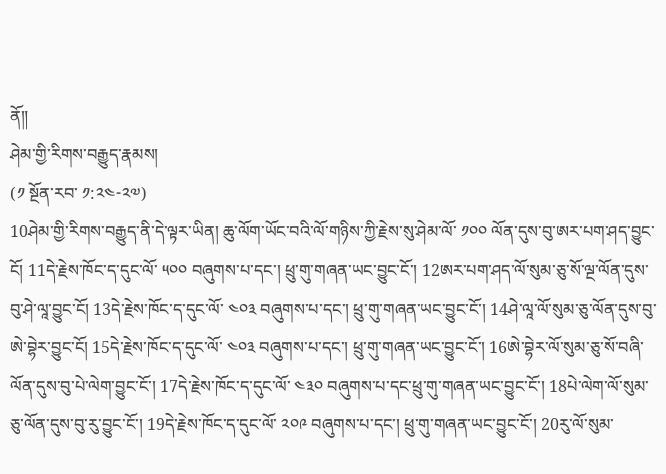ནོ༎
ཤེམ་གྱི་རིགས་བརྒྱུད་རྣམས།
(༡ སྔོན་རབ་ ༡:༢༤-༢༧)
10ཤེམ་གྱི་རིགས་བརྒྱུད་ནི་དེ་ལྟར་ཡིན། ཆུ་ལོག་ཡོང་བའི་ལོ་གཉིས་ཀྱི་རྗེས་སུ་ཤེམ་ལོ་ ༡༠༠ ལོན་དུས་བུ་ཨར་པག་ཤད་བྱུང་ངོ། 11དེ་རྗེས་ཁོང་ད་དུང་ལོ་ ༥༠༠ བཞུགས་པ་དང་། ཕྲུ་གུ་གཞན་ཡང་བྱུང་ངོ་། 12ཨར་པག་ཤད་ལོ་སུམ་ཅུ་སོ་ལྔ་ལོན་དུས་བུ་ཤེ་ལཱ་བྱུང་ངོ། 13དེ་རྗེས་ཁོང་ད་དུང་ལོ་ ༤༠༣ བཞུགས་པ་དང་། ཕྲུ་གུ་གཞན་ཡང་བྱུང་ངོ་། 14ཤེ་ལཱ་ལོ་སུམ་ཅུ་ལོན་དུས་བུ་ཨེ་བྷེར་བྱུང་ངོ། 15དེ་རྗེས་ཁོང་ད་དུང་ལོ་ ༤༠༣ བཞུགས་པ་དང་། ཕྲུ་གུ་གཞན་ཡང་བྱུང་ངོ་། 16ཨེ་བྷེར་ལོ་སུམ་ཅུ་སོ་བཞི་ལོན་དུས་བུ་པེ་ལེག་བྱུང་ངོ་། 17དེ་རྗེས་ཁོང་ད་དུང་ལོ་ ༤༣༠ བཞུགས་པ་དང་ཕྲུ་གུ་གཞན་ཡང་བྱུང་ངོ་། 18པེ་ལེག་ལོ་སུམ་ཅུ་ལོན་དུས་བུ་རུ་བྱུང་ངོ་། 19དེ་རྗེས་ཁོང་ད་དུང་ལོ་ ༢༠༩ བཞུགས་པ་དང་། ཕྲུ་གུ་གཞན་ཡང་བྱུང་ངོ་། 20རུ་ལོ་སུམ་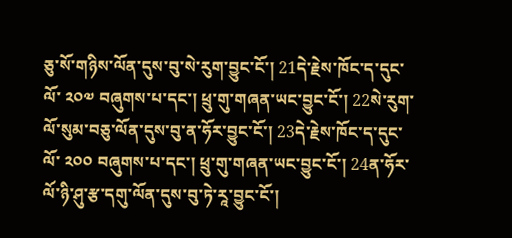ཅུ་སོ་གཉིས་ལོན་དུས་བུ་སེ་རུག་བྱུང་ངོ་། 21དེ་རྗེས་ཁོང་ད་དུང་ལོ་ ༢༠༧ བཞུགས་པ་དང་། ཕྲུ་གུ་གཞན་ཡང་བྱུང་ངོ་། 22སེ་རུག་ལོ་སུམ་བཅུ་ལོན་དུས་བུ་ན་ཧོར་བྱུང་ངོ་། 23དེ་རྗེས་ཁོང་ད་དུང་ལོ་ ༢༠༠ བཞུགས་པ་དང་། ཕྲུ་གུ་གཞན་ཡང་བྱུང་ངོ་། 24ན་ཧོར་ལོ་ཉི་ཤུ་རྩ་དགུ་ལོན་དུས་བུ་ཏེ་རཱ་བྱུང་ངོ་།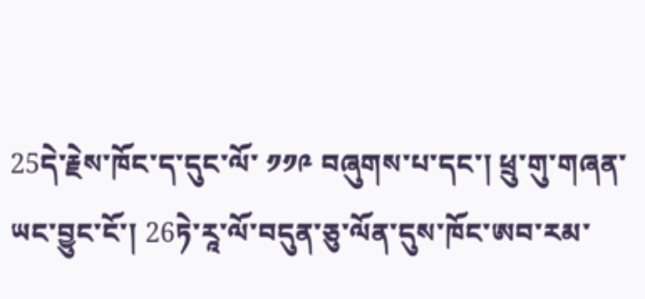25དེ་རྗེས་ཁོང་ད་དུང་ལོ་ ༡༡༩ བཞུགས་པ་དང་། ཕྲུ་གུ་གཞན་ཡང་བྱུང་ངོ་། 26ཏེ་རཱ་ལོ་བདུན་ཅུ་ལོན་དུས་ཁོང་ཨབ་རམ་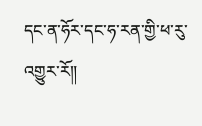དང་ན་ཧོར་དང་ཧ་རན་གྱི་ཕ་རུ་འགྱུར་རོ༎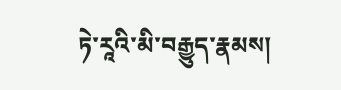ཏེ་རཱའི་མི་བརྒྱུད་རྣམས།